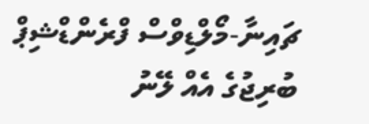ޗައިނާ-މޯލްޑިވްސް ފްރެންޑްޝިޕް ބުރިޖުގެ އެއް ލޭނު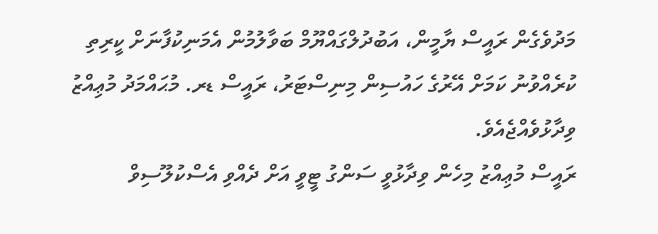މަދުވެގެން ރައީސް ޔާމީން، އަބުދުލްގައްޔޫމް ބަވާލުމުން އެމަނިކުފާނަށް ކީރިތި ކުރެއްވުނު ކަމަށް އޭރުގެ ހައުސިން މިނިސްޓަރު، ރައީސް ޑރ. މުޙައްމަދު މުޢިއްޒު ވިދާޅުވެއްޖެއެވެ.
ރައީސް މުޢިއްޒު މިހެން ވިދާޅުވީ ސަންގު ޓީވީ އަށް ދެއްވި އެސްކުލޫސިވް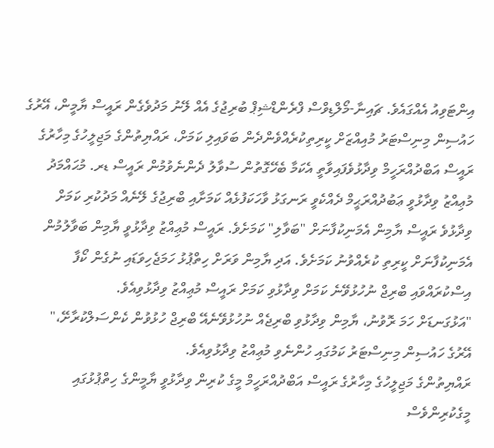އިންޓަވިއު އެއްގައެވެ. ޗައިނާ-މޯލްޑިވްސް ފްރެންޑްޝިޕް ބުރިޖުގެ އެއް ލޭނު މަދުވެގެން ރައީސް ޔާމީން، އޭރުގެ ހައުސިން މިނިސްޓަރު މުއިއްޒަށް ކީރިތިކުރެއްވެންދެން ބަވައިލި ކަމަށް، ރައްޔިތުންގެ މަޖިލީހުގެ މިހާރުގެ ރައީސް އަބްދުއްރަހީމް ވިދާޅުވެފައިވާތީ އެކަމާ ބެހޭގޮތުން ސުވާލު ދެންނެވުމުން ރައީސް ޑރ. މުޙައްމަދު މުޢިއްޒު ވިދާޅުވީ ޢަބުދުއްރަޙީމް ދެއްކެވީ ރަނގަޅު ވާހަކަފުޅެއް ކަމަށާއި ބްރިޖުގެ ލޭނެއް މަދުކުރި ކަމަށް ވިދާޅުވެ ރައީސް ޔާމިން އެމަނިކުފާނަށް "ބަވާލި" ކަމަށެވެ. ރައީސް މުޢިއްޒު ވިދާޅުވީ ޔާމިން ބަވާލުމުން އެމަނިކުފާނަށް ކީރިތި ކުރެއްވުނު ކަމަށެވެ. އަދި ޔާމިން ވަރަށް ހިތްޕުޅު ހަމަޖެހިވަޑައި ނުގެން ކޯފާ އިސްކުރައްވައި ބްރިޖް ނުހުޅުވޭނެ ކަމަށް ވިދާޅުވި ކަމަށް ރައީސް މުޢިއްޒު ވިދާޅުވިއެވެ.
"އަޅުގަނޑަށް ހަމަ ރޮވުނު، ޔާމިން ވިދާޅުވި ބްރިޖެއް ނުހުޅުވޭނެއޭ ބްރިޖް ހުޅުވުން ކެންސަލްކުރާށޭ،" އޭރުގެ ހައުސިން މިނިސްޓަރު ކަމުގައި ހުންނެވި މުޢިއްޒު ވިދާޅުވިއެވެ.
ރައްޔިތުންގެ މަޖިލީހުގެ މިހާރުގެ ރައީސް އަބްދުއްރަހީމް މީގެ ކުރިން ވިދާޅުވީ ޔާމީންގެ ހިތްޕުޅުގައި މީގެކުރިންވެސް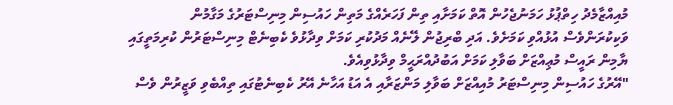މުއިއްޒާމެދު ހިތްޕުޅު ހަމަނުޖެހުން އޮތް ކަމަށާއި ތިން ފަހަރެއްގެ މަތިން ހައުސިން މިނިސްޓަރުގެ މަގާމުން ވަކިކުރަންވެސް އުޅުއްވި ކަމަށެވެ. އަދި ބްރިޖުން ލޭނެއް މަދުކުރި ކަމަށް ވިދާޅުވެ ކެބިނެޓް މިނިސްޓަރުން ކުރިމަތީގައި ޔާމިން ރައީސް މުޢިއްޒަށް ބަވާލި ކަމަށް އަބުދުއްރަޙީމް ވިދާޅުވިއެވެ.
"އޭރުގެ ހައުސިން މިނިސްޓަރު މުއިއްޒަށް ބަވާލި މަންޒަރާއި އެ އަޑު އަހާނެ އޭރު ކެބިނެޓުގައި ތިއްބެވި ވަޒީރުން ވެސް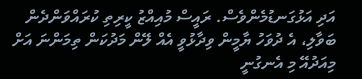އަދި އަޅުގަނޑުމެންވެސް. ރައީސް މުއިއްޒު ކީރިތި ކުރައްވަންދެން ބަވާލި، އެ ދުވަހު ޔާމީން ވިދާޅުވީ އެއް ލޭން މަދުކަން ތިމަންނަ އަށް މިއަދުއޭ މި އެނގުނީ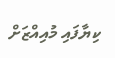ކިޔާފައި މުއިއްޒަށް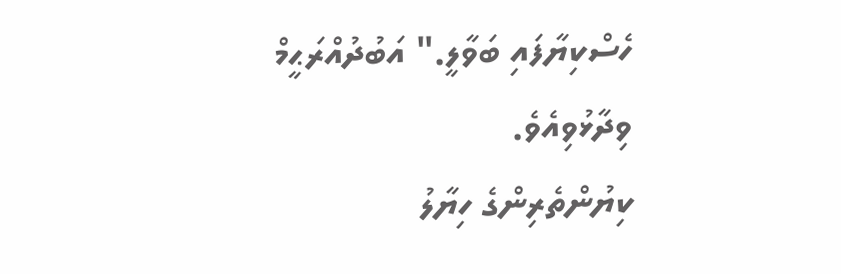ހެސްކިޔާފައި ބަވާލީ." އަބުދުއްރަޙީމް ވިދާޅުވިއެވެ.
ކިޔުންތެރިންގެ ހިޔާލު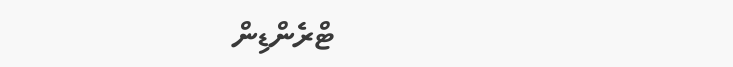ޓްރެންޑިން